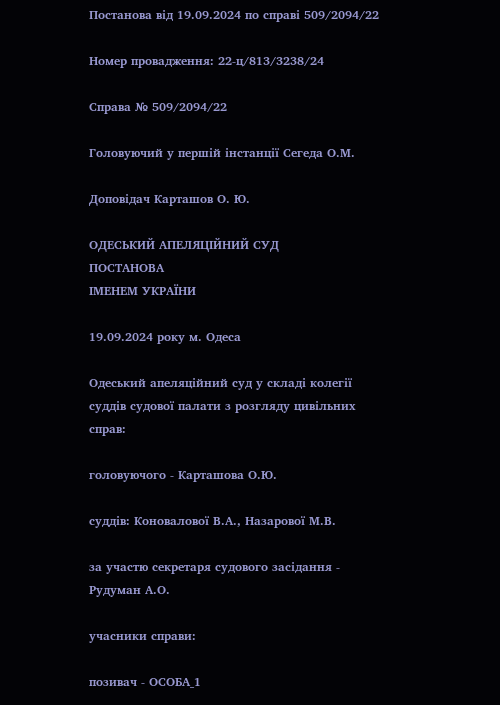Постанова від 19.09.2024 по справі 509/2094/22

Номер провадження: 22-ц/813/3238/24

Справа № 509/2094/22

Головуючий у першій інстанції Сегеда О.М.

Доповідач Карташов О. Ю.

ОДЕСЬКИЙ АПЕЛЯЦІЙНИЙ СУД
ПОСТАНОВА
ІМЕНЕМ УКРАЇНИ

19.09.2024 року м. Одеса

Одеський апеляційний суд у складі колегії суддів судової палати з розгляду цивільних справ:

головуючого - Карташова О.Ю.

суддів: Коновалової В.А., Назарової М.В.

за участю секретаря судового засідання - Рудуман А.О.

учасники справи:

позивач - ОСОБА_1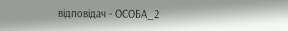відповідач - ОСОБА_2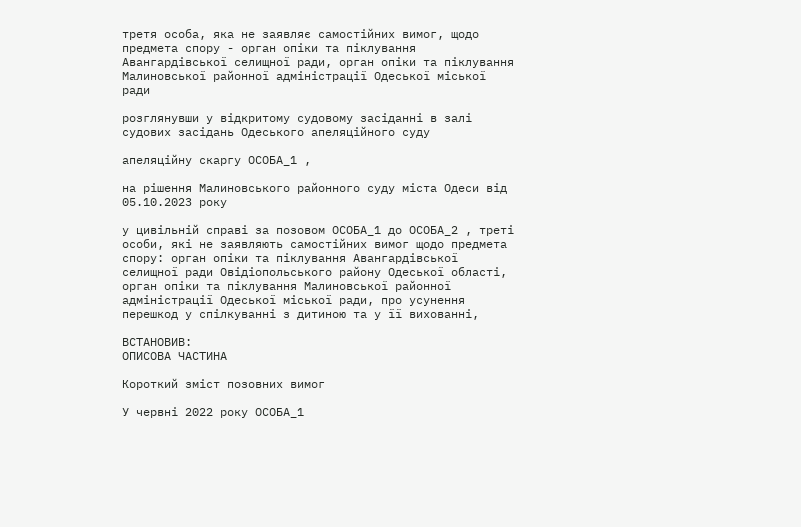третя особа, яка не заявляє самостійних вимог, щодо предмета спору - орган опіки та піклування Авангардівської селищної ради, орган опіки та піклування Малиновської районної адміністрації Одеської міської ради

розглянувши у відкритому судовому засіданні в залі судових засідань Одеського апеляційного суду

апеляційну скаргу ОСОБА_1 ,

на рішення Малиновського районного суду міста Одеси від 05.10.2023 року

у цивільній справі за позовом ОСОБА_1 до ОСОБА_2 , треті особи, які не заявляють самостійних вимог щодо предмета спору: орган опіки та піклування Авангардівської селищної ради Овідіопольського району Одеської області, орган опіки та піклування Малиновської районної адміністрації Одеської міської ради, про усунення перешкод у спілкуванні з дитиною та у її вихованні,

ВСТАНОВИВ:
ОПИСОВА ЧАСТИНА

Короткий зміст позовних вимог

У червні 2022 року ОСОБА_1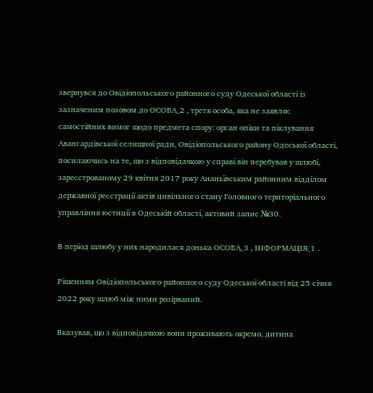звернувся до Овідіопольського районного суду Одеської області із зазначеним позовом до ОСОБА_2 , третя особа, яка не заявляє самостійних вимог щодо предмета спору: орган опіки та піклування Авангардівської селищної ради, Овідіопольського району Одеської області, посилаючись на те, що з відповідачкою у справі він перебував у шлюбі, зареєстрованому 29 квітня 2017 року Ананьївським районним відділом державної реєстрації актів цивільного стану Головного територіального управління юстиції в Одеській області, актовий запис №30.

В період шлюбу у них народилася донька ОСОБА_3 , ІНФОРМАЦІЯ_1 .

Рішенням Овідіопольського районного суду Одеської області від 25 січня 2022 року шлюб між ними розірваний.

Вказував, що з відповідачкою вони проживають окремо, дитина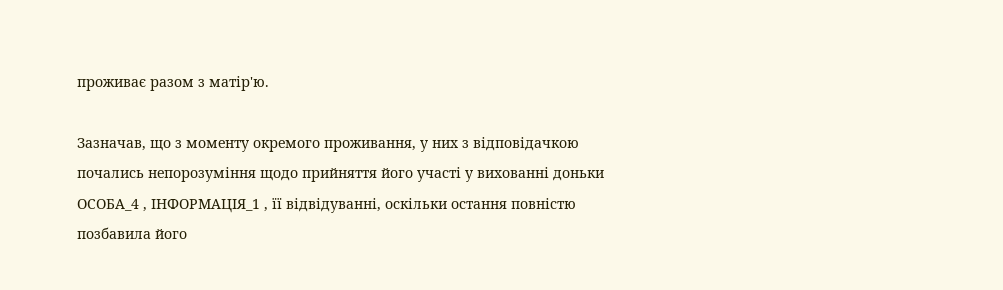проживає разом з матір'ю.

Зазначав, що з моменту окремого проживання, у них з відповідачкою почались непорозуміння щодо прийняття його участі у вихованні доньки ОСОБА_4 , ІНФОРМАЦІЯ_1 , її відвідуванні, оскільки остання повністю позбавила його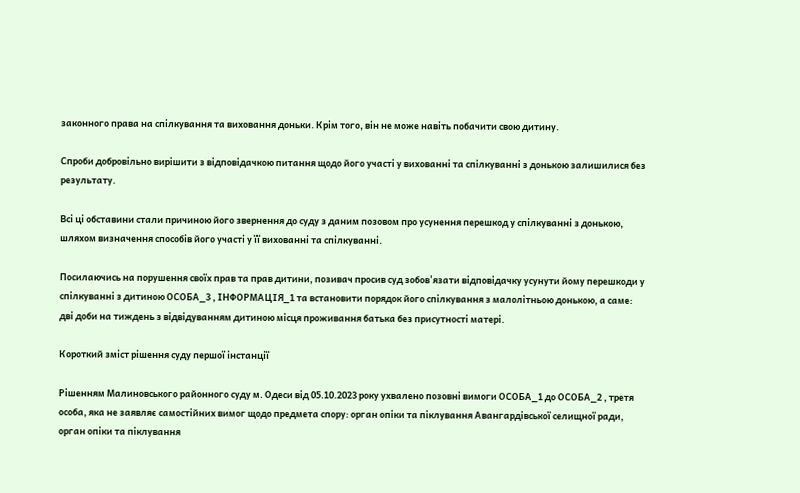законного права на спілкування та виховання доньки. Крім того, він не може навіть побачити свою дитину.

Спроби добровільно вирішити з відповідачкою питання щодо його участі у вихованні та спілкуванні з донькою залишилися без результату.

Всі ці обставини стали причиною його звернення до суду з даним позовом про усунення перешкод у спілкуванні з донькою, шляхом визначення способів його участі у її вихованні та спілкуванні.

Посилаючись на порушення своїх прав та прав дитини, позивач просив суд зобов'язати відповідачку усунути йому перешкоди у спілкуванні з дитиною ОСОБА_3 , ІНФОРМАЦІЯ_1 та встановити порядок його спілкування з малолітньою донькою, а саме: дві доби на тиждень з відвідуванням дитиною місця проживання батька без присутності матері.

Короткий зміст рішення суду першої інстанції

Рішенням Малиновського районного суду м. Одеси від 05.10.2023 року ухвалено позовні вимоги ОСОБА_1 до ОСОБА_2 , третя особа, яка не заявляє самостійних вимог щодо предмета спору: орган опіки та піклування Авангардівської селищної ради, орган опіки та піклування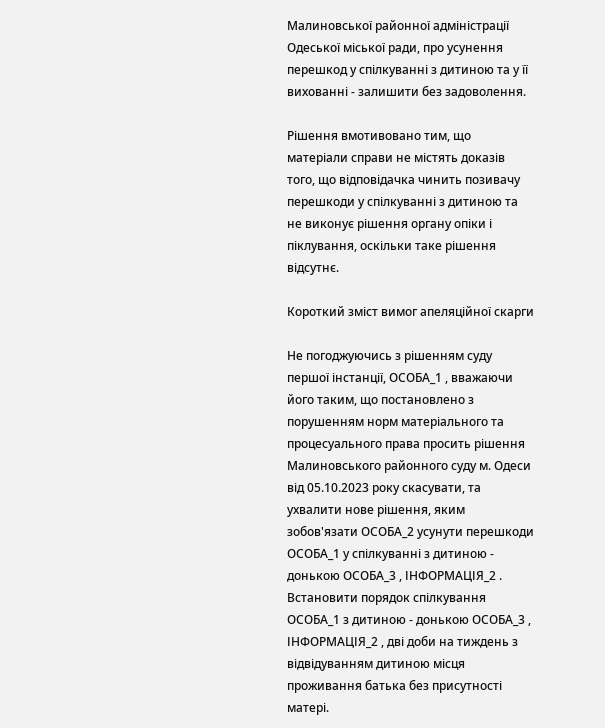Малиновської районної адміністрації Одеської міської ради, про усунення перешкод у спілкуванні з дитиною та у її вихованні - залишити без задоволення.

Рішення вмотивовано тим, що матеріали справи не містять доказів того, що відповідачка чинить позивачу перешкоди у спілкуванні з дитиною та не виконує рішення органу опіки і піклування, оскільки таке рішення відсутнє.

Короткий зміст вимог апеляційної скарги

Не погоджуючись з рішенням суду першої інстанції, ОСОБА_1 , вважаючи його таким, що постановлено з порушенням норм матеріального та процесуального права просить рішення Малиновського районного суду м. Одеси від 05.10.2023 року скасувати, та ухвалити нове рішення, яким зобов'язати ОСОБА_2 усунути перешкоди ОСОБА_1 у спілкуванні з дитиною - донькою ОСОБА_3 , ІНФОРМАЦІЯ_2 . Встановити порядок спілкування ОСОБА_1 з дитиною - донькою ОСОБА_3 , ІНФОРМАЦІЯ_2 , дві доби на тиждень з відвідуванням дитиною місця проживання батька без присутності матері.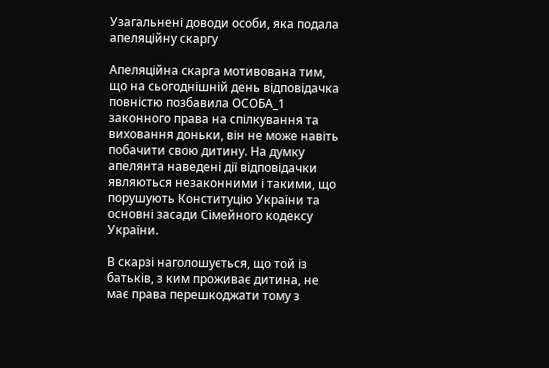Узагальнені доводи особи, яка подала апеляційну скаргу

Апеляційна скарга мотивована тим, що на сьогоднішній день відповідачка повністю позбавила ОСОБА_1 законного права на спілкування та виховання доньки, він не може навіть побачити свою дитину. На думку апелянта наведені дії відповідачки являються незаконними і такими, що порушують Конституцію України та основні засади Сімейного кодексу України.

В скарзі наголошується, що той із батьків, з ким проживає дитина, не має права перешкоджати тому з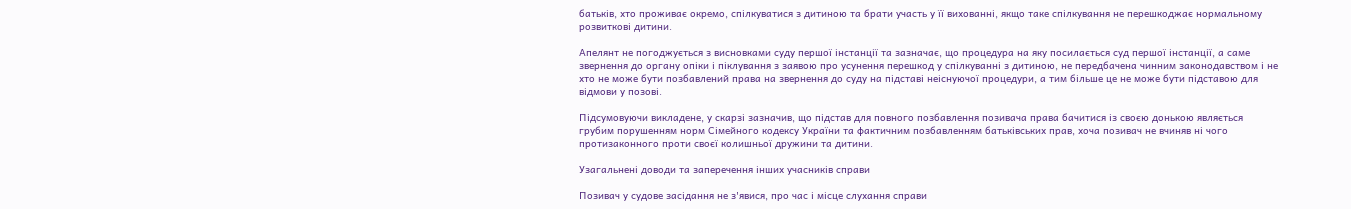батьків, хто проживає окремо, спілкуватися з дитиною та брати участь у її вихованні, якщо таке спілкування не перешкоджає нормальному розвиткові дитини.

Апелянт не погоджується з висновками суду першої інстанції та зазначає, що процедура на яку посилається суд першої інстанції, а саме звернення до органу опіки і піклування з заявою про усунення перешкод у спілкуванні з дитиною, не передбачена чинним законодавством і не хто не може бути позбавлений права на звернення до суду на підставі неіснуючої процедури, а тим більше це не може бути підставою для відмови у позові.

Підсумовуючи викладене, у скарзі зазначив, що підстав для повного позбавлення позивача права бачитися із своєю донькою являється грубим порушенням норм Сімейного кодексу України та фактичним позбавленням батьківських прав, хоча позивач не вчиняв ні чого протизаконного проти своєї колишньої дружини та дитини.

Узагальнені доводи та заперечення інших учасників справи

Позивач у судове засідання не з'явися, про час і місце слухання справи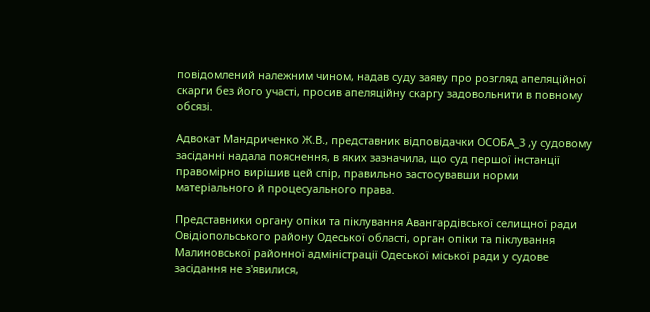повідомлений належним чином, надав суду заяву про розгляд апеляційної скарги без його участі, просив апеляційну скаргу задовольнити в повному обсязі.

Адвокат Мандриченко Ж.В., представник відповідачки ОСОБА_3 ,у судовому засіданні надала пояснення, в яких зазначила, що суд першої інстанції правомірно вирішив цей спір, правильно застосувавши норми матеріального й процесуального права.

Представники органу опіки та піклування Авангардівської селищної ради Овідіопольського району Одеської області, орган опіки та піклування Малиновської районної адміністрації Одеської міської ради у судове засідання не з'явилися,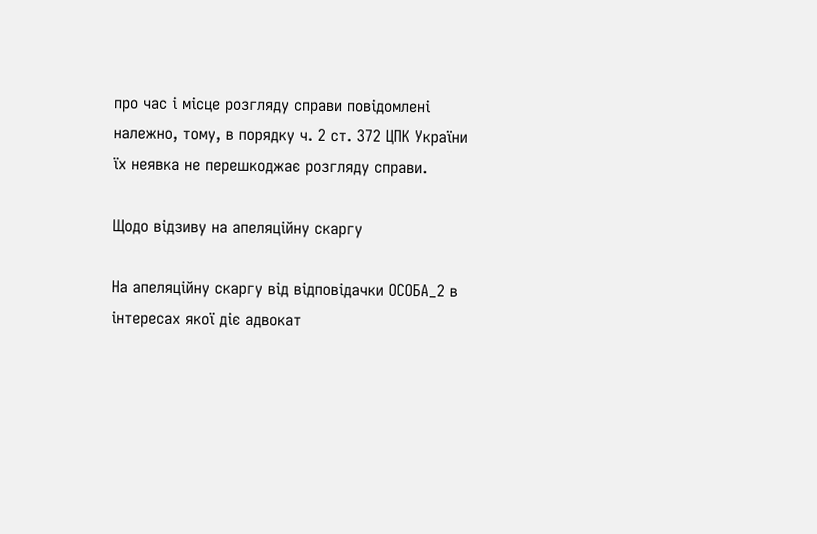про час і місце розгляду справи повідомлені належно, тому, в порядку ч. 2 ст. 372 ЦПК України їх неявка не перешкоджає розгляду справи.

Щодо відзиву на апеляційну скаргу

На апеляційну скаргу від відповідачки ОСОБА_2 в інтересах якої діє адвокат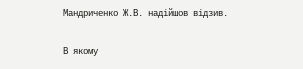Мандриченко Ж.В. надійшов відзив.

В якому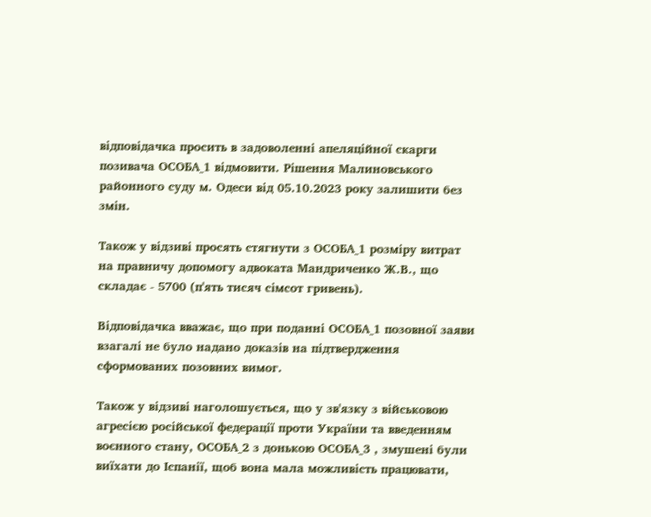відповідачка просить в задоволенні апеляційної скарги позивача ОСОБА_1 відмовити. Рішення Малиновського районного суду м. Одеси від 05.10.2023 року залишити без змін.

Також у відзиві просять стягнути з ОСОБА_1 розміру витрат на правничу допомогу адвоката Мандриченко Ж.В., що складає - 5700 (п'ять тисяч сімсот гривень).

Відповідачка вважає, що при поданні ОСОБА_1 позовної заяви взагалі не було надано доказів на підтвердження сформованих позовних вимог.

Також у відзиві наголошується, що у зв'язку з військовою агресією російської федерації проти України та введенням воєнного стану, ОСОБА_2 з донькою ОСОБА_3 , змушені були виїхати до Іспанії, щоб вона мала можливість працювати,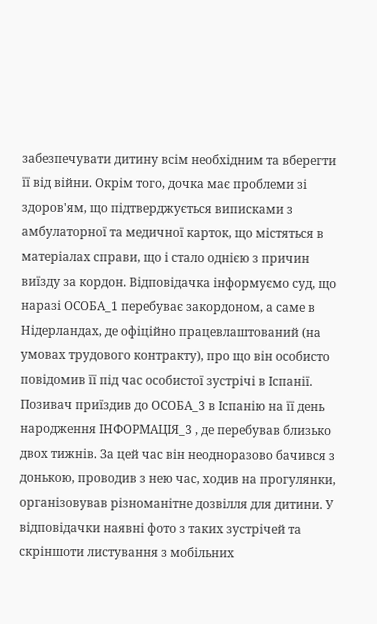забезпечувати дитину всім необхідним та вберегти її від війни. Окрім того, дочка має проблеми зі здоров'ям, що підтверджується виписками з амбулаторної та медичної карток, що містяться в матеріалах справи, що і стало однією з причин виїзду за кордон. Відповідачка інформуємо суд, що наразі ОСОБА_1 перебуває закордоном, а саме в Нідерландах, де офіційно працевлаштований (на умовах трудового контракту), про що він особисто повідомив її під час особистої зустрічі в Іспанії. Позивач приїздив до ОСОБА_3 в Іспанію на її день народження ІНФОРМАЦІЯ_3 , де перебував близько двох тижнів. За цей час він неодноразово бачився з донькою, проводив з нею час, ходив на прогулянки, організовував різноманітне дозвілля для дитини. У відповідачки наявні фото з таких зустрічей та скріншоти листування з мобільних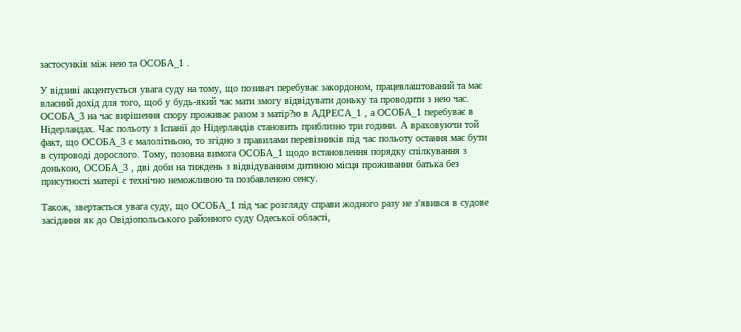застосунків між нею та ОСОБА_1 .

У відзиві акцентується увага суду на тому, що позивач перебуває закордоном, працевлаштований та має власний дохід для того, щоб у будь-який час мати змогу відвідувати доньку та проводити з нею час. ОСОБА_3 на час вирішення спору проживає разом з матір?ю в АДРЕСА_1 , а ОСОБА_1 перебуває в Нідерландах. Час польоту з Іспанії до Нідерландів становить приблизно три години. А враховуючи той факт, що ОСОБА_3 є малолітньою, то згідно з правилами перевізників під час польоту остання має бути в супроводі дорослого. Тому, позовна вимога ОСОБА_1 щодо встановлення порядку спілкування з донькою, ОСОБА_3 , дві доби на тиждень з відвідуванням дитиною місця проживання батька без присутності матері є технічно неможливою та позбавленою сенсу.

Також, звертається увага суду, що ОСОБА_1 під час розгляду справи жодного разу не з'явився в судове засідання як до Овідіопольського районного суду Одеської області,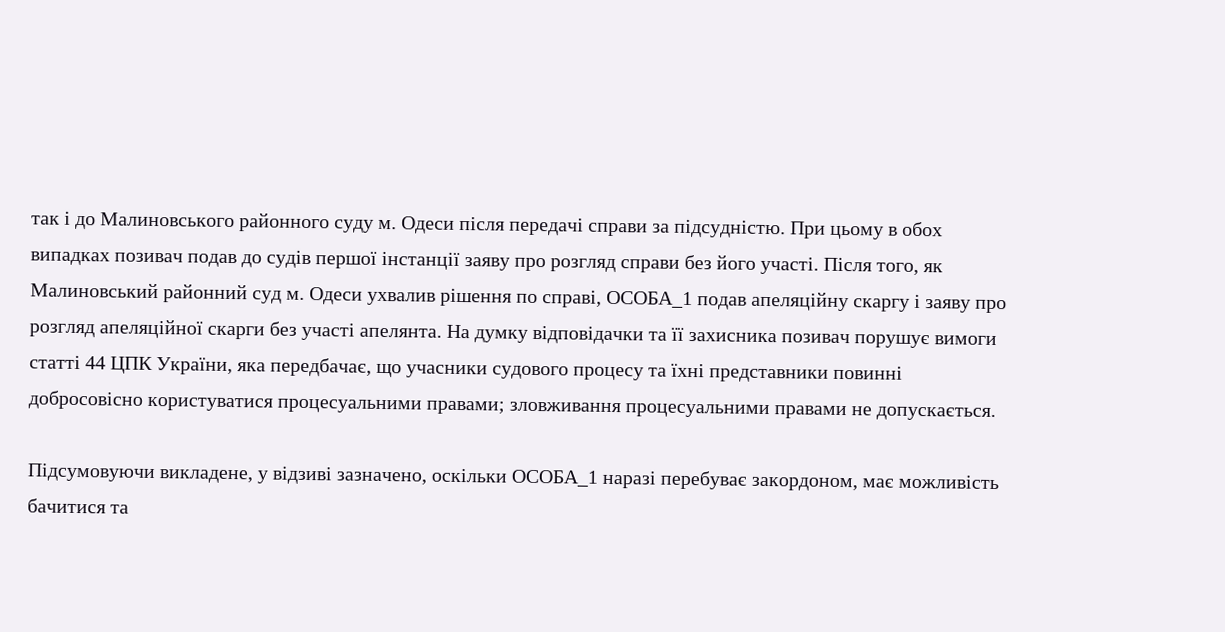так і до Малиновського районного суду м. Одеси після передачі справи за підсудністю. При цьому в обох випадках позивач подав до судів першої інстанції заяву про розгляд справи без його участі. Після того, як Малиновський районний суд м. Одеси ухвалив рішення по справі, ОСОБА_1 подав апеляційну скаргу і заяву про розгляд апеляційної скарги без участі апелянта. На думку відповідачки та її захисника позивач порушує вимоги статті 44 ЦПК України, яка передбачає, що учасники судового процесу та їхні представники повинні добросовісно користуватися процесуальними правами; зловживання процесуальними правами не допускається.

Підсумовуючи викладене, у відзиві зазначено, оскільки ОСОБА_1 наразі перебуває закордоном, має можливість бачитися та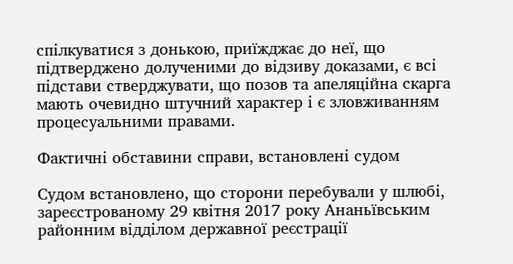спілкуватися з донькою, приїжджає до неї, що підтверджено долученими до відзиву доказами, є всі підстави стверджувати, що позов та апеляційна скарга мають очевидно штучний характер і є зловживанням процесуальними правами.

Фактичні обставини справи, встановлені судом

Судом встановлено, що сторони перебували у шлюбі, зареєстрованому 29 квітня 2017 року Ананьївським районним відділом державної реєстрації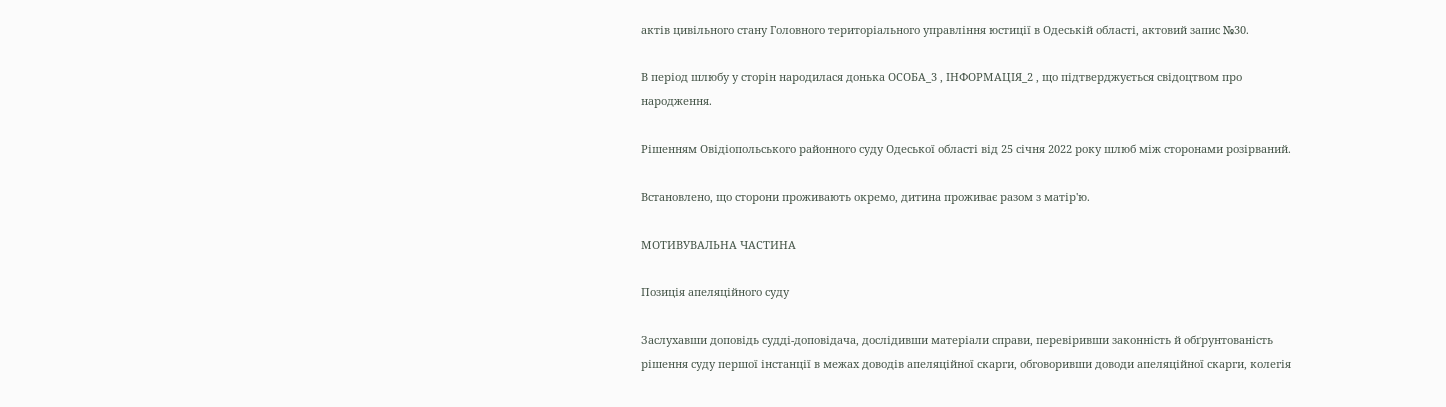актів цивільного стану Головного територіального управління юстиції в Одеській області, актовий запис №30.

В період шлюбу у сторін народилася донька ОСОБА_3 , ІНФОРМАЦІЯ_2 , що підтверджується свідоцтвом про народження.

Рішенням Овідіопольського районного суду Одеської області від 25 січня 2022 року шлюб між сторонами розірваний.

Встановлено, що сторони проживають окремо, дитина проживає разом з матір'ю.

МОТИВУВАЛЬНА ЧАСТИНА

Позиція апеляційного суду

Заслухавши доповідь судді-доповідача, дослідивши матеріали справи, перевіривши законність й обґрунтованість рішення суду першої інстанції в межах доводів апеляційної скарги, обговоривши доводи апеляційної скарги, колегія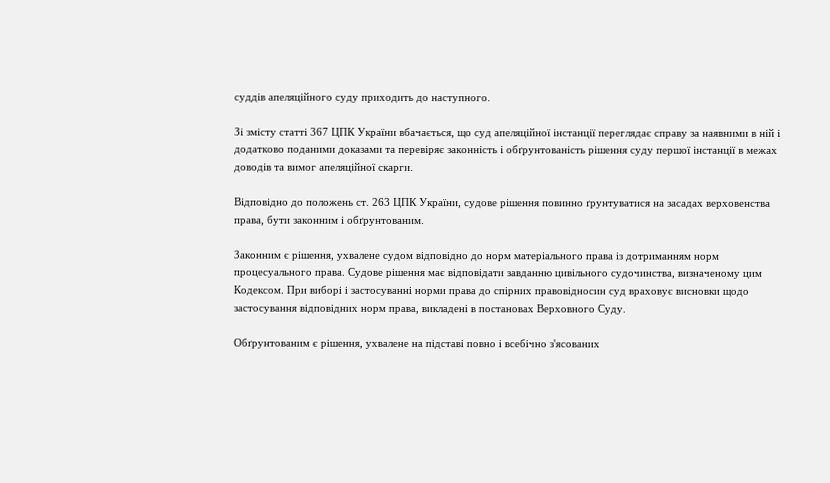суддів апеляційного суду приходить до наступного.

Зі змісту статті 367 ЦПК України вбачається, що суд апеляційної інстанції переглядає справу за наявними в ній і додатково поданими доказами та перевіряє законність і обґрунтованість рішення суду першої інстанції в межах доводів та вимог апеляційної скарги.

Відповідно до положень ст. 263 ЦПК України, судове рішення повинно ґрунтуватися на засадах верховенства права, бути законним і обґрунтованим.

Законним є рішення, ухвалене судом відповідно до норм матеріального права із дотриманням норм процесуального права. Судове рішення має відповідати завданню цивільного судочинства, визначеному цим Кодексом. При виборі і застосуванні норми права до спірних правовідносин суд враховує висновки щодо застосування відповідних норм права, викладені в постановах Верховного Суду.

Обґрунтованим є рішення, ухвалене на підставі повно і всебічно з'ясованих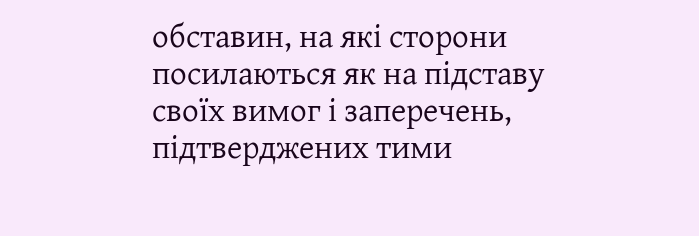обставин, на які сторони посилаються як на підставу своїх вимог і заперечень, підтверджених тими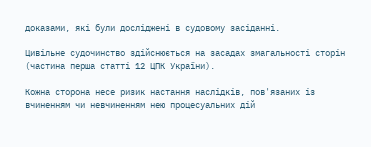доказами, які були досліджені в судовому засіданні.

Цивільне судочинство здійснюється на засадах змагальності сторін (частина перша статті 12 ЦПК України).

Кожна сторона несе ризик настання наслідків, пов'язаних із вчиненням чи невчиненням нею процесуальних дій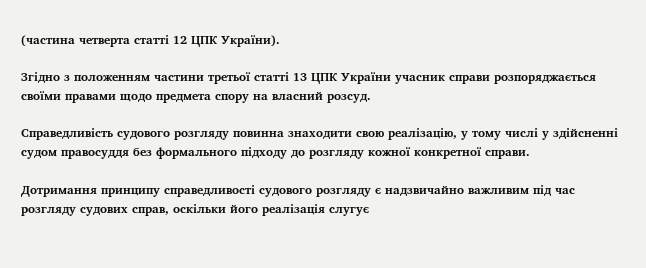(частина четверта статті 12 ЦПК України).

Згідно з положенням частини третьої статті 13 ЦПК України учасник справи розпоряджається своїми правами щодо предмета спору на власний розсуд.

Справедливість судового розгляду повинна знаходити свою реалізацію, у тому числі у здійсненні судом правосуддя без формального підходу до розгляду кожної конкретної справи.

Дотримання принципу справедливості судового розгляду є надзвичайно важливим під час розгляду судових справ, оскільки його реалізація слугує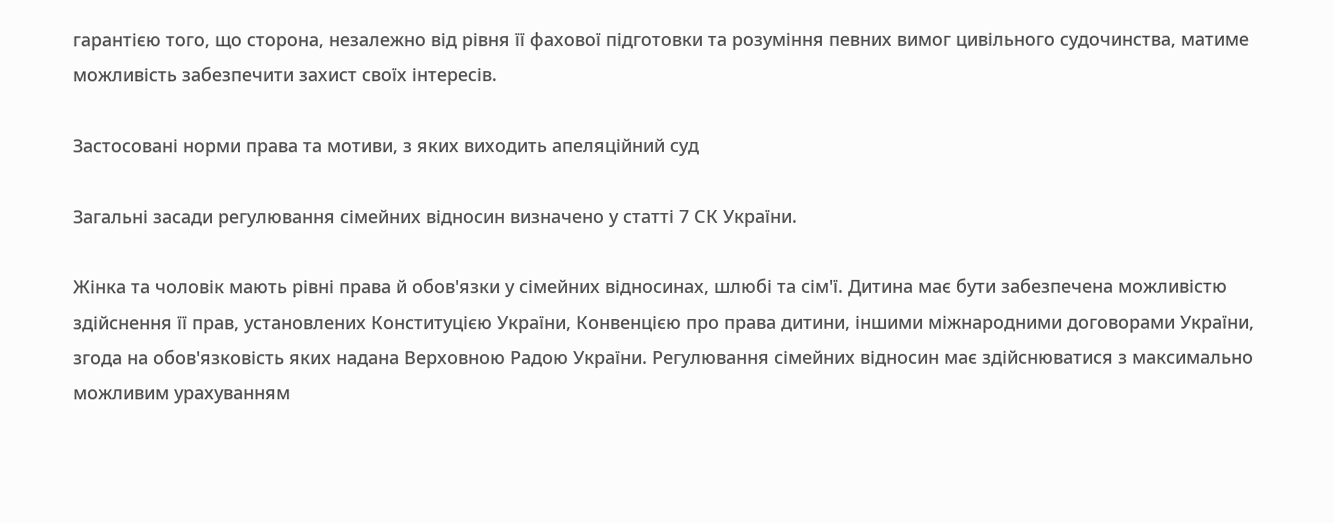гарантією того, що сторона, незалежно від рівня її фахової підготовки та розуміння певних вимог цивільного судочинства, матиме можливість забезпечити захист своїх інтересів.

Застосовані норми права та мотиви, з яких виходить апеляційний суд

Загальні засади регулювання сімейних відносин визначено у статті 7 СК України.

Жінка та чоловік мають рівні права й обов'язки у сімейних відносинах, шлюбі та сім'ї. Дитина має бути забезпечена можливістю здійснення її прав, установлених Конституцією України, Конвенцією про права дитини, іншими міжнародними договорами України, згода на обов'язковість яких надана Верховною Радою України. Регулювання сімейних відносин має здійснюватися з максимально можливим урахуванням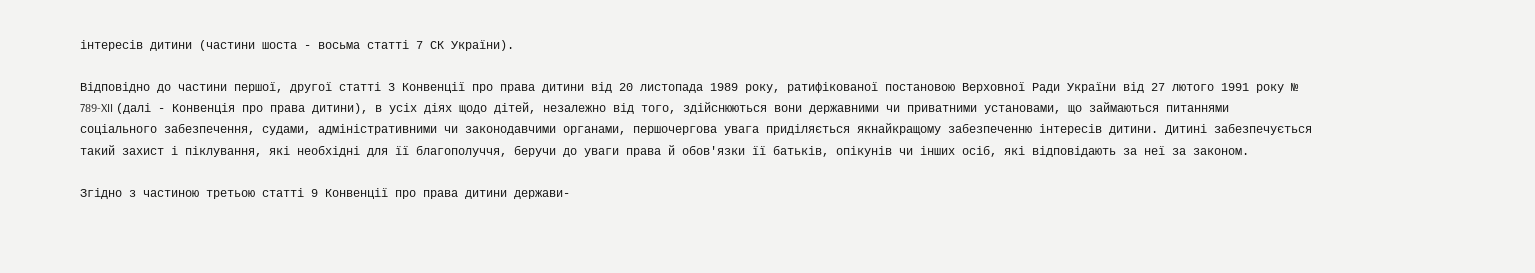інтересів дитини (частини шоста - восьма статті 7 СК України).

Відповідно до частини першої, другої статті 3 Конвенції про права дитини від 20 листопада 1989 року, ратифікованої постановою Верховної Ради України від 27 лютого 1991 року № 789-XII (далі - Конвенція про права дитини), в усіх діях щодо дітей, незалежно від того, здійснюються вони державними чи приватними установами, що займаються питаннями соціального забезпечення, судами, адміністративними чи законодавчими органами, першочергова увага приділяється якнайкращому забезпеченню інтересів дитини. Дитині забезпечується такий захист і піклування, які необхідні для її благополуччя, беручи до уваги права й обов'язки її батьків, опікунів чи інших осіб, які відповідають за неї за законом.

Згідно з частиною третьою статті 9 Конвенції про права дитини держави-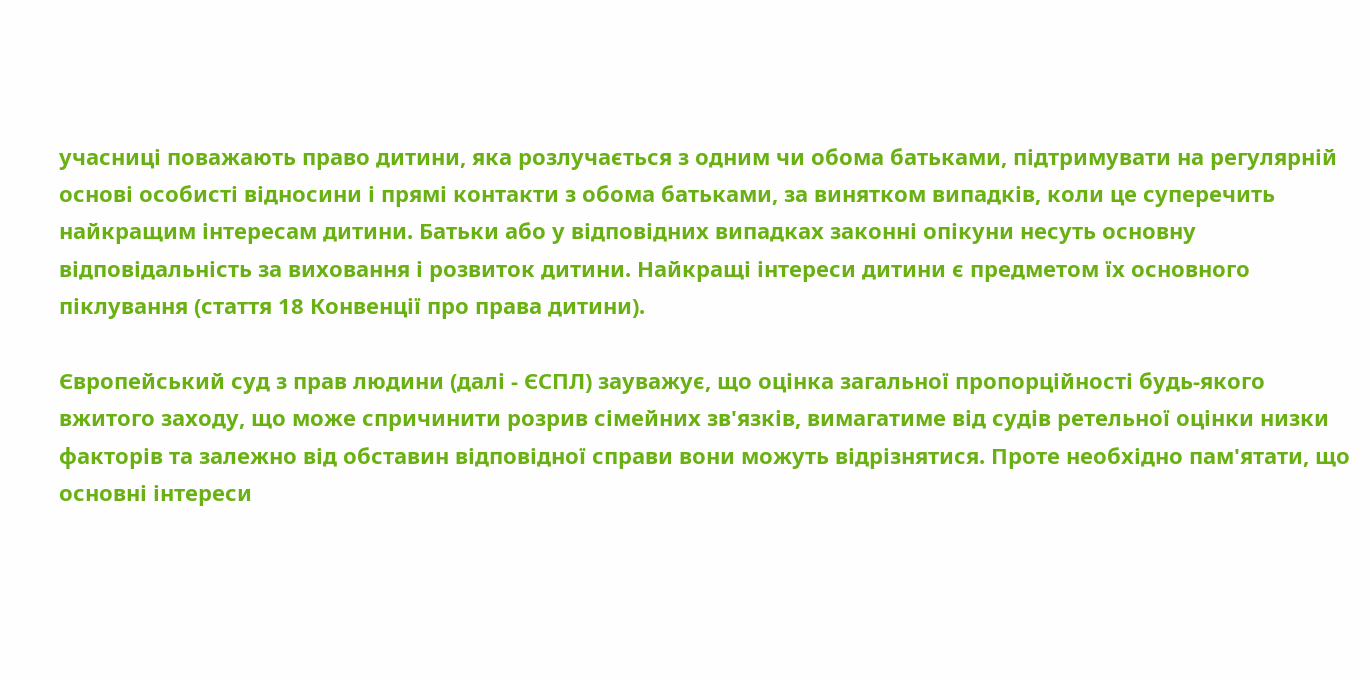учасниці поважають право дитини, яка розлучається з одним чи обома батьками, підтримувати на регулярній основі особисті відносини і прямі контакти з обома батьками, за винятком випадків, коли це суперечить найкращим інтересам дитини. Батьки або у відповідних випадках законні опікуни несуть основну відповідальність за виховання і розвиток дитини. Найкращі інтереси дитини є предметом їх основного піклування (стаття 18 Конвенції про права дитини).

Європейський суд з прав людини (далі - ЄСПЛ) зауважує, що оцінка загальної пропорційності будь-якого вжитого заходу, що може спричинити розрив сімейних зв'язків, вимагатиме від судів ретельної оцінки низки факторів та залежно від обставин відповідної справи вони можуть відрізнятися. Проте необхідно пам'ятати, що основні інтереси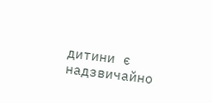дитини є надзвичайно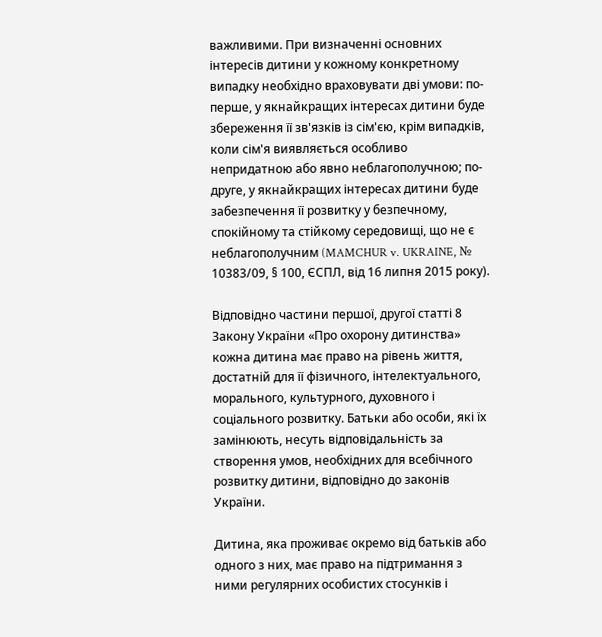важливими. При визначенні основних інтересів дитини у кожному конкретному випадку необхідно враховувати дві умови: по-перше, у якнайкращих інтересах дитини буде збереження її зв'язків із сім'єю, крім випадків, коли сім'я виявляється особливо непридатною або явно неблагополучною; по-друге, у якнайкращих інтересах дитини буде забезпечення її розвитку у безпечному, спокійному та стійкому середовищі, що не є неблагополучним (MAMCHUR v. UKRAINE, № 10383/09, § 100, ЄСПЛ, від 16 липня 2015 року).

Відповідно частини першої, другої статті 8 Закону України «Про охорону дитинства» кожна дитина має право на рівень життя, достатній для її фізичного, інтелектуального, морального, культурного, духовного і соціального розвитку. Батьки або особи, які їх замінюють, несуть відповідальність за створення умов, необхідних для всебічного розвитку дитини, відповідно до законів України.

Дитина, яка проживає окремо від батьків або одного з них, має право на підтримання з ними регулярних особистих стосунків і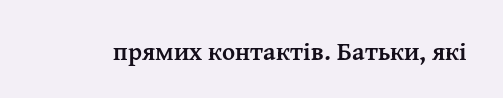прямих контактів. Батьки, які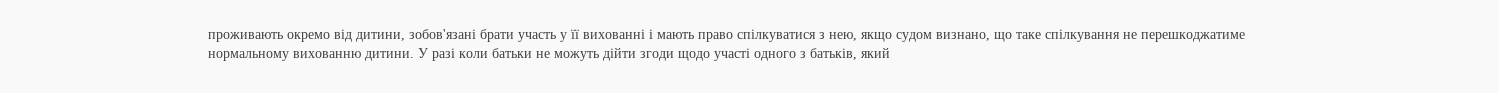проживають окремо від дитини, зобов'язані брати участь у її вихованні і мають право спілкуватися з нею, якщо судом визнано, що таке спілкування не перешкоджатиме нормальному вихованню дитини. У разі коли батьки не можуть дійти згоди щодо участі одного з батьків, який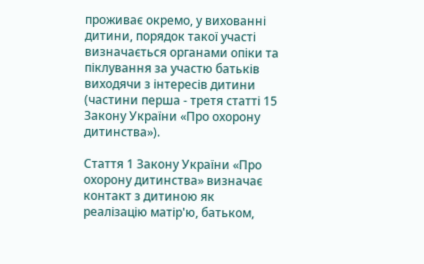проживає окремо, у вихованні дитини, порядок такої участі визначається органами опіки та піклування за участю батьків виходячи з інтересів дитини (частини перша - третя статті 15 Закону України «Про охорону дитинства»).

Стаття 1 Закону України «Про охорону дитинства» визначає контакт з дитиною як реалізацію матір'ю, батьком,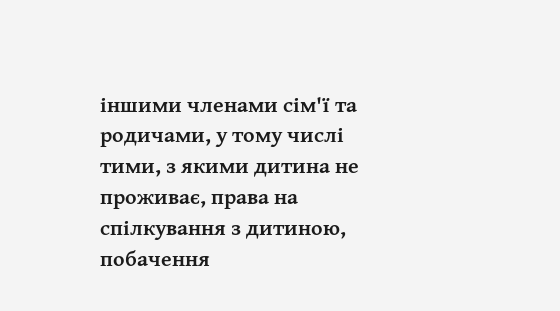іншими членами сім'ї та родичами, у тому числі тими, з якими дитина не проживає, права на спілкування з дитиною, побачення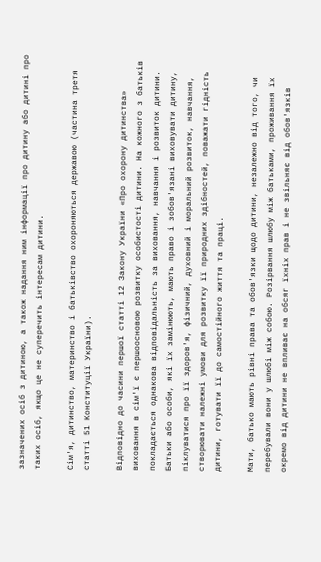зазначених осіб з дитиною, а також надання ним інформації про дитину або дитині про таких осіб, якщо це не суперечить інтересам дитини.

Сім'я, дитинство, материнство і батьківство охороняються державою (частина третя статті 51 Конституції України).

Відповідно до часини першої статті 12 Закону України «Про охорону дитинства» виховання в сім'ї є першоосновою розвитку особистості дитини. На кожного з батьків покладається однакова відповідальність за виховання, навчання і розвиток дитини. Батьки або особи, які їх замінюють, мають право і зобов'язані виховувати дитину, піклуватися про її здоров'я, фізичний, духовний і моральний розвиток, навчання, створювати належні умови для розвитку її природних здібностей, поважати гідність дитини, готувати її до самостійного життя та праці.

Мати, батько мають рівні права та обов'язки щодо дитини, незалежно від того, чи перебували вони у шлюбі між собою. Розірвання шлюбу між батьками, проживання їх окремо від дитини не впливає на обсяг їхніх прав і не звільняє від обов'язків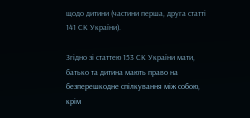щодо дитини (частини перша, друга статті 141 СК України).

Згідно зі статтею 153 СК України мати, батько та дитина мають право на безперешкодне спілкування між собою, крім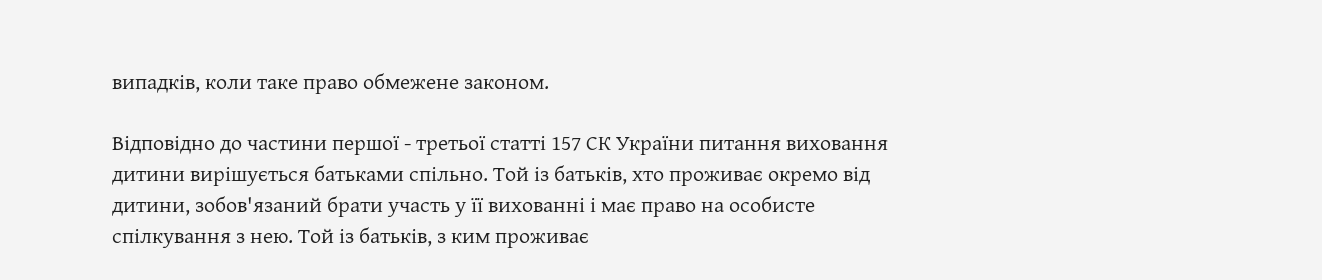випадків, коли таке право обмежене законом.

Відповідно до частини першої - третьої статті 157 СК України питання виховання дитини вирішується батьками спільно. Той із батьків, хто проживає окремо від дитини, зобов'язаний брати участь у її вихованні і має право на особисте спілкування з нею. Той із батьків, з ким проживає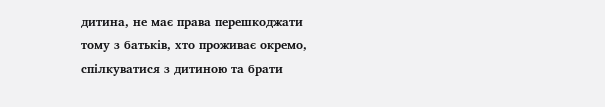дитина, не має права перешкоджати тому з батьків, хто проживає окремо, спілкуватися з дитиною та брати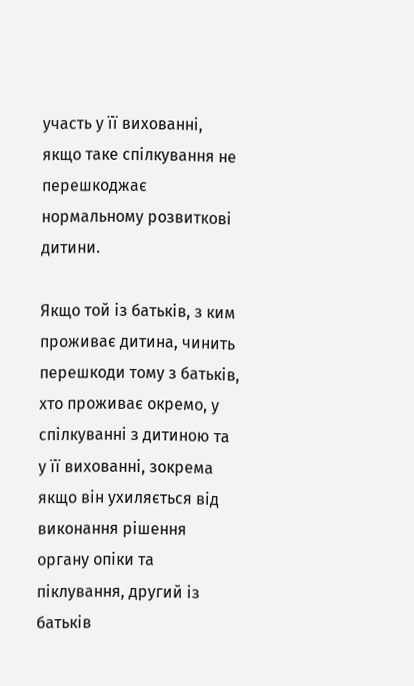участь у її вихованні, якщо таке спілкування не перешкоджає нормальному розвиткові дитини.

Якщо той із батьків, з ким проживає дитина, чинить перешкоди тому з батьків, хто проживає окремо, у спілкуванні з дитиною та у її вихованні, зокрема якщо він ухиляється від виконання рішення органу опіки та піклування, другий із батьків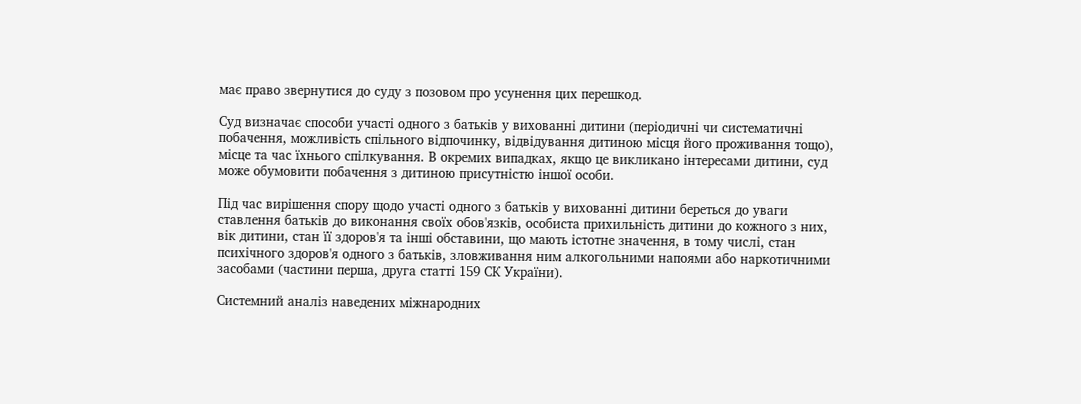має право звернутися до суду з позовом про усунення цих перешкод.

Суд визначає способи участі одного з батьків у вихованні дитини (періодичні чи систематичні побачення, можливість спільного відпочинку, відвідування дитиною місця його проживання тощо), місце та час їхнього спілкування. В окремих випадках, якщо це викликано інтересами дитини, суд може обумовити побачення з дитиною присутністю іншої особи.

Під час вирішення спору щодо участі одного з батьків у вихованні дитини береться до уваги ставлення батьків до виконання своїх обов'язків, особиста прихильність дитини до кожного з них, вік дитини, стан її здоров'я та інші обставини, що мають істотне значення, в тому числі, стан психічного здоров'я одного з батьків, зловживання ним алкогольними напоями або наркотичними засобами (частини перша, друга статті 159 СК України).

Системний аналіз наведених міжнародних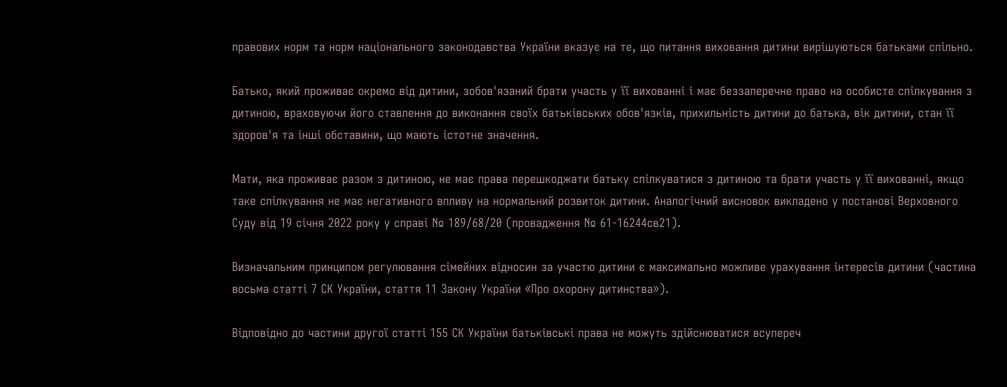правових норм та норм національного законодавства України вказує на те, що питання виховання дитини вирішуються батьками спільно.

Батько, який проживає окремо від дитини, зобов'язаний брати участь у її вихованні і має беззаперечне право на особисте спілкування з дитиною, враховуючи його ставлення до виконання своїх батьківських обов'язків, прихильність дитини до батька, вік дитини, стан її здоров'я та інші обставини, що мають істотне значення.

Мати, яка проживає разом з дитиною, не має права перешкоджати батьку спілкуватися з дитиною та брати участь у її вихованні, якщо таке спілкування не має негативного впливу на нормальний розвиток дитини. Аналогічний висновок викладено у постанові Верховного Суду від 19 січня 2022 року у справі № 189/68/20 (провадження № 61-16244св21).

Визначальним принципом регулювання сімейних відносин за участю дитини є максимально можливе урахування інтересів дитини (частина восьма статті 7 СК України, стаття 11 Закону України «Про охорону дитинства»).

Відповідно до частини другої статті 155 СК України батьківські права не можуть здійснюватися всупереч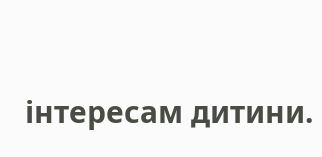інтересам дитини.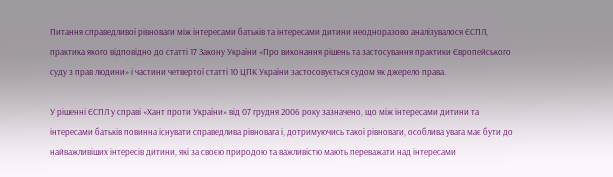Питання справедливої рівноваги між інтересами батьків та інтересами дитини неодноразово аналізувалося ЄСПЛ, практика якого відповідно до статті 17 Закону України «Про виконання рішень та застосування практики Європейського суду з прав людини» і частини четвертої статті 10 ЦПК України застосовується судом як джерело права.

У рішенні ЄСПЛ у справі «Хант проти України» від 07 грудня 2006 року зазначено, що між інтересами дитини та інтересами батьків повинна існувати справедлива рівновага і, дотримуючись такої рівноваги, особлива увага має бути до найважливіших інтересів дитини, які за своєю природою та важливістю мають переважати над інтересами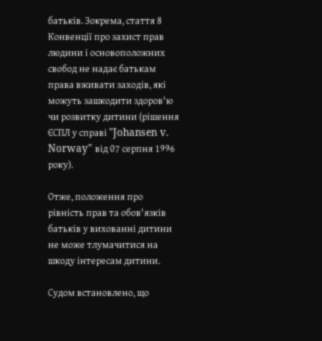батьків. Зокрема, стаття 8 Конвенції про захист прав людини і основоположних свобод не надає батькам права вживати заходів, які можуть зашкодити здоров'ю чи розвитку дитини (рішення ЄСПЛ у справі "Johansen v. Norway" від 07 серпня 1996 року).

Отже, положення про рівність прав та обов'язків батьків у вихованні дитини не може тлумачитися на шкоду інтересам дитини.

Судом встановлено, що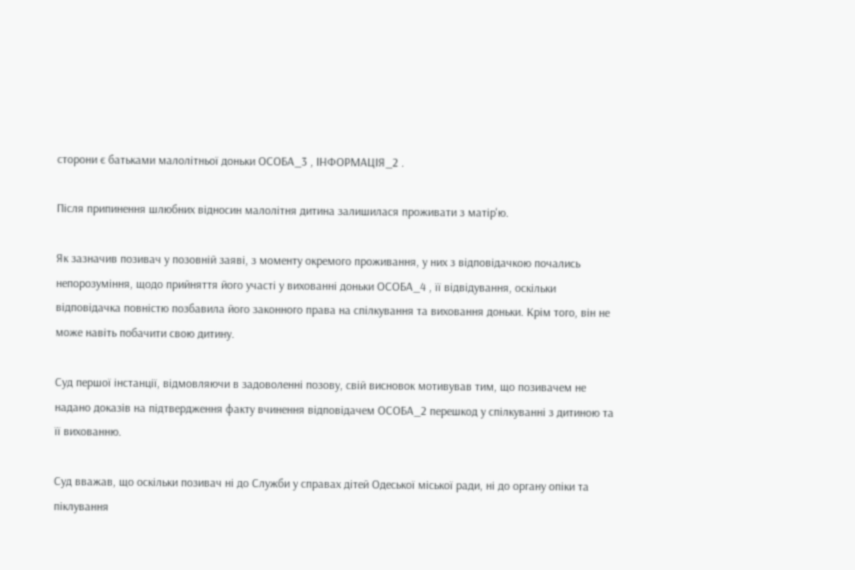сторони є батьками малолітньої доньки ОСОБА_3 , ІНФОРМАЦІЯ_2 .

Після припинення шлюбних відносин малолітня дитина залишилася проживати з матір'ю.

Як зазначив позивач у позовній заяві, з моменту окремого проживання, у них з відповідачкою почались непорозуміння, щодо прийняття його участі у вихованні доньки ОСОБА_4 , її відвідування, оскільки відповідачка повністю позбавила його законного права на спілкування та виховання доньки. Крім того, він не може навіть побачити свою дитину.

Суд першої інстанції, відмовляючи в задоволенні позову, свій висновок мотивував тим, що позивачем не надано доказів на підтвердження факту вчинення відповідачем ОСОБА_2 перешкод у спілкуванні з дитиною та її вихованню.

Суд вважав, що оскільки позивач ні до Служби у справах дітей Одеської міської ради, ні до органу опіки та піклування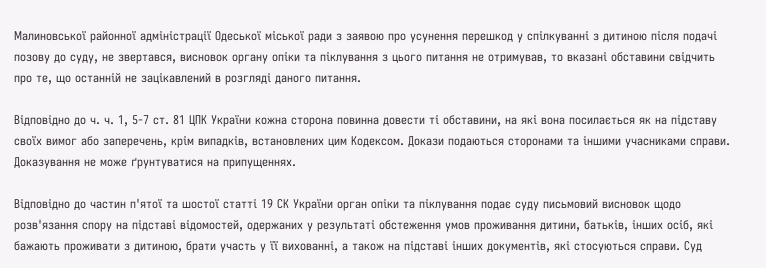Малиновської районної адміністрації Одеської міської ради з заявою про усунення перешкод у спілкуванні з дитиною після подачі позову до суду, не звертався, висновок органу опіки та піклування з цього питання не отримував, то вказані обставини свідчить про те, що останній не зацікавлений в розгляді даного питання.

Відповідно до ч. ч. 1, 5-7 ст. 81 ЦПК України кожна сторона повинна довести ті обставини, на які вона посилається як на підставу своїх вимог або заперечень, крім випадків, встановлених цим Кодексом. Докази подаються сторонами та іншими учасниками справи. Доказування не може ґрунтуватися на припущеннях.

Відповідно до частин п'ятої та шостої статті 19 СК України орган опіки та піклування подає суду письмовий висновок щодо розв'язання спору на підставі відомостей, одержаних у результаті обстеження умов проживання дитини, батьків, інших осіб, які бажають проживати з дитиною, брати участь у її вихованні, а також на підставі інших документів, які стосуються справи. Суд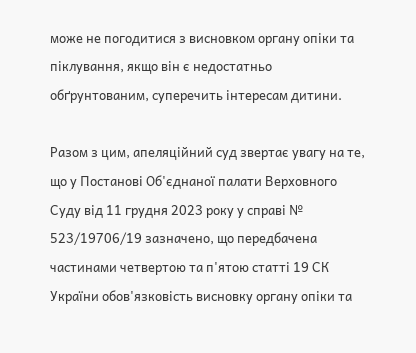може не погодитися з висновком органу опіки та піклування, якщо він є недостатньо обґрунтованим, суперечить інтересам дитини.

Разом з цим, апеляційний суд звертає увагу на те, що у Постанові Об'єднаної палати Верховного Суду від 11 грудня 2023 року у справі № 523/19706/19 зазначено, що передбачена частинами четвертою та п'ятою статті 19 СК України обов'язковість висновку органу опіки та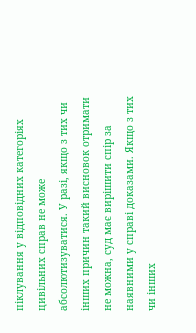піклування у відповідних категоріях цивільних справ не може абсолютизуватися. У разі, якщо з тих чи інших причин такий висновок отримати не можна, суд має вирішити спір за наявними у справі доказами. Якщо з тих чи інших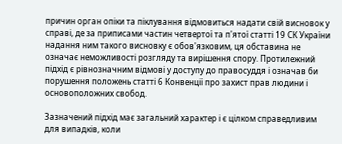причин орган опіки та піклування відмовиться надати свій висновок у справі, де за приписами частин четвертої та п'ятої статті 19 СК України надання ним такого висновку є обов'язковим, ця обставина не означає неможливості розгляду та вирішення спору. Протилежний підхід є рівнозначним відмові у доступу до правосуддя і означав би порушення положень статті 6 Конвенції про захист прав людини і основоположних свобод.

Зазначений підхід має загальний характер і є цілком справедливим для випадків, коли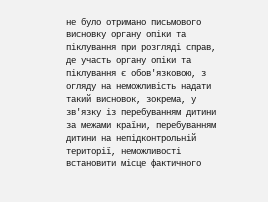не було отримано письмового висновку органу опіки та піклування при розгляді справ, де участь органу опіки та піклування є обов'язковою, з огляду на неможливість надати такий висновок, зокрема, у зв'язку із перебуванням дитини за межами країни, перебуванням дитини на непідконтрольній території, неможливості встановити місце фактичного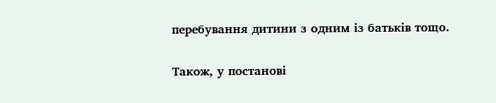перебування дитини з одним із батьків тощо.

Також, у постанові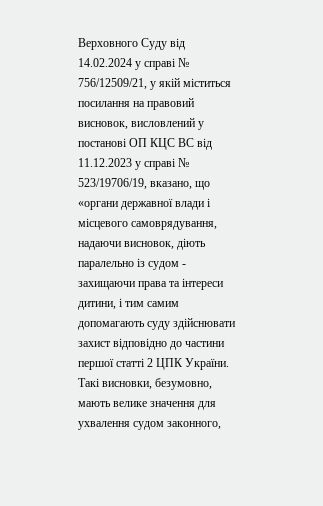Верховного Суду від 14.02.2024 у справі № 756/12509/21, у якій міститься посилання на правовий висновок, висловлений у постанові ОП КЦС ВС від 11.12.2023 у справі № 523/19706/19, вказано, що «органи державної влади і місцевого самоврядування, надаючи висновок, діють паралельно із судом - захищаючи права та інтереси дитини, і тим самим допомагають суду здійснювати захист відповідно до частини першої статті 2 ЦПК України. Такі висновки, безумовно, мають велике значення для ухвалення судом законного,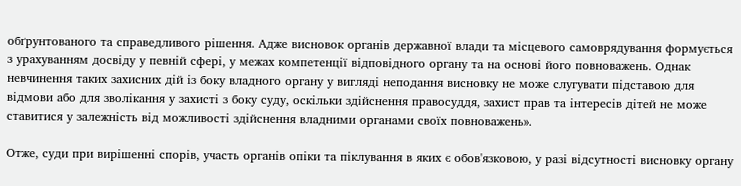обґрунтованого та справедливого рішення. Адже висновок органів державної влади та місцевого самоврядування формується з урахуванням досвіду у певній сфері, у межах компетенції відповідного органу та на основі його повноважень. Однак невчинення таких захисних дій із боку владного органу у вигляді неподання висновку не може слугувати підставою для відмови або для зволікання у захисті з боку суду, оскільки здійснення правосуддя, захист прав та інтересів дітей не може ставитися у залежність від можливості здійснення владними органами своїх повноважень».

Отже, суди при вирішенні спорів, участь органів опіки та піклування в яких є обов'язковою, у разі відсутності висновку органу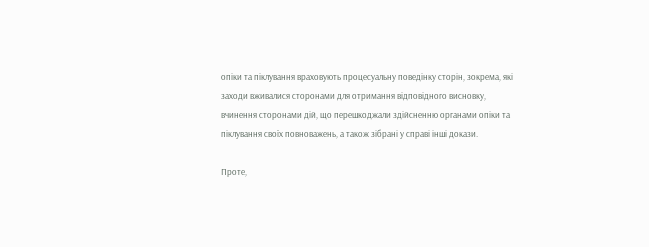опіки та піклування враховують процесуальну поведінку сторін, зокрема, які заходи вживалися сторонами для отримання відповідного висновку, вчинення сторонами дій, що перешкоджали здійсненню органами опіки та піклування своїх повноважень, а також зібрані у справі інші докази.

Проте,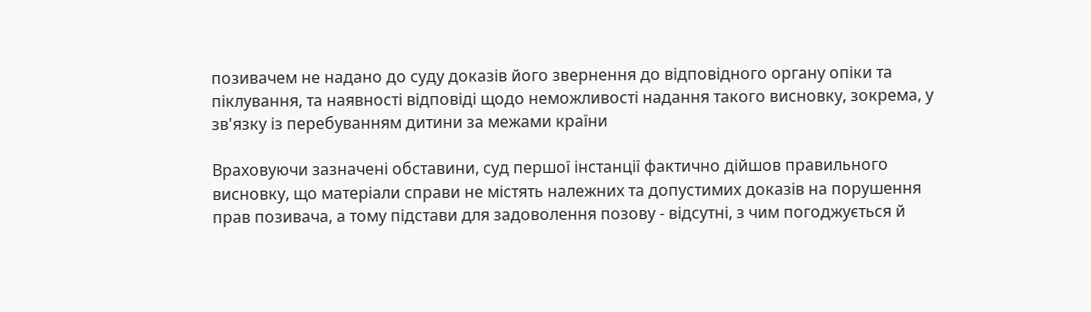позивачем не надано до суду доказів його звернення до відповідного органу опіки та піклування, та наявності відповіді щодо неможливості надання такого висновку, зокрема, у зв'язку із перебуванням дитини за межами країни

Враховуючи зазначені обставини, суд першої інстанції фактично дійшов правильного висновку, що матеріали справи не містять належних та допустимих доказів на порушення прав позивача, а тому підстави для задоволення позову - відсутні, з чим погоджується й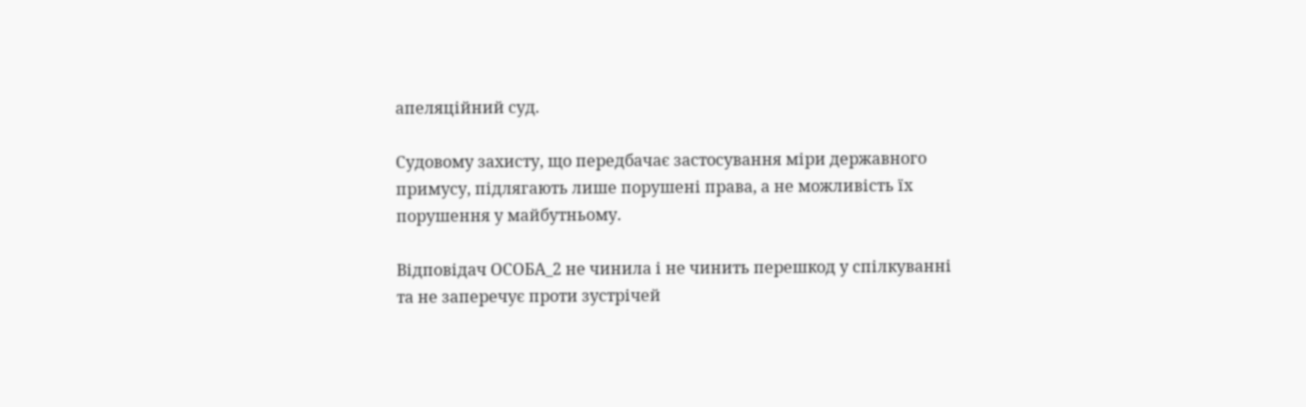апеляційний суд.

Судовому захисту, що передбачає застосування міри державного примусу, підлягають лише порушені права, а не можливість їх порушення у майбутньому.

Відповідач ОСОБА_2 не чинила і не чинить перешкод у спілкуванні та не заперечує проти зустрічей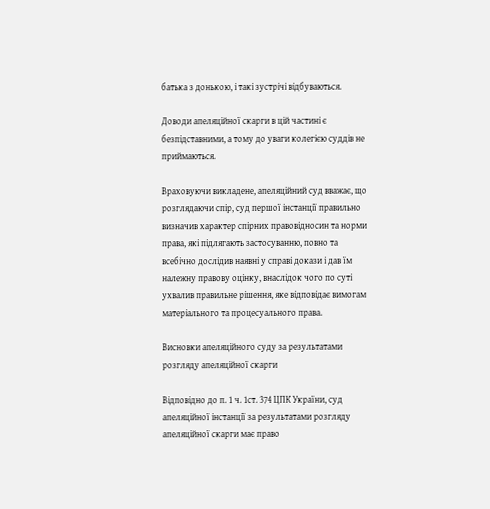батька з донькою, і такі зустрічі відбуваються.

Доводи апеляційної скарги в цій частині є безпідставними, а тому до уваги колегією суддів не приймаються.

Враховуючи викладене, апеляційний суд вважає, що розглядаючи спір, суд першої інстанції правильно визначив характер спірних правовідносин та норми права, які підлягають застосуванню, повно та всебічно дослідив наявні у справі докази і дав їм належну правову оцінку, внаслідок чого по суті ухвалив правильне рішення, яке відповідає вимогам матеріального та процесуального права.

Висновки апеляційного суду за результатами розгляду апеляційної скарги

Відповідно до п. 1 ч. 1ст. 374 ЦПК України, суд апеляційної інстанції за результатами розгляду апеляційної скарги має право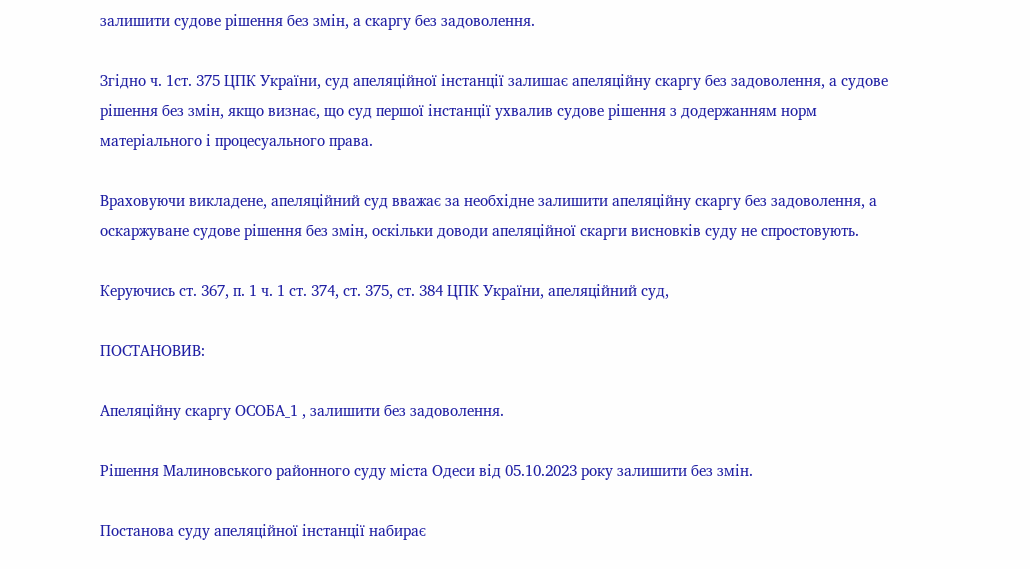залишити судове рішення без змін, а скаргу без задоволення.

Згідно ч. 1ст. 375 ЦПК України, суд апеляційної інстанції залишає апеляційну скаргу без задоволення, а судове рішення без змін, якщо визнає, що суд першої інстанції ухвалив судове рішення з додержанням норм матеріального і процесуального права.

Враховуючи викладене, апеляційний суд вважає за необхідне залишити апеляційну скаргу без задоволення, а оскаржуване судове рішення без змін, оскільки доводи апеляційної скарги висновків суду не спростовують.

Керуючись ст. 367, п. 1 ч. 1 ст. 374, ст. 375, ст. 384 ЦПК України, апеляційний суд,

ПОСТАНОВИВ:

Апеляційну скаргу ОСОБА_1 , залишити без задоволення.

Рішення Малиновського районного суду міста Одеси від 05.10.2023 року залишити без змін.

Постанова суду апеляційної інстанції набирає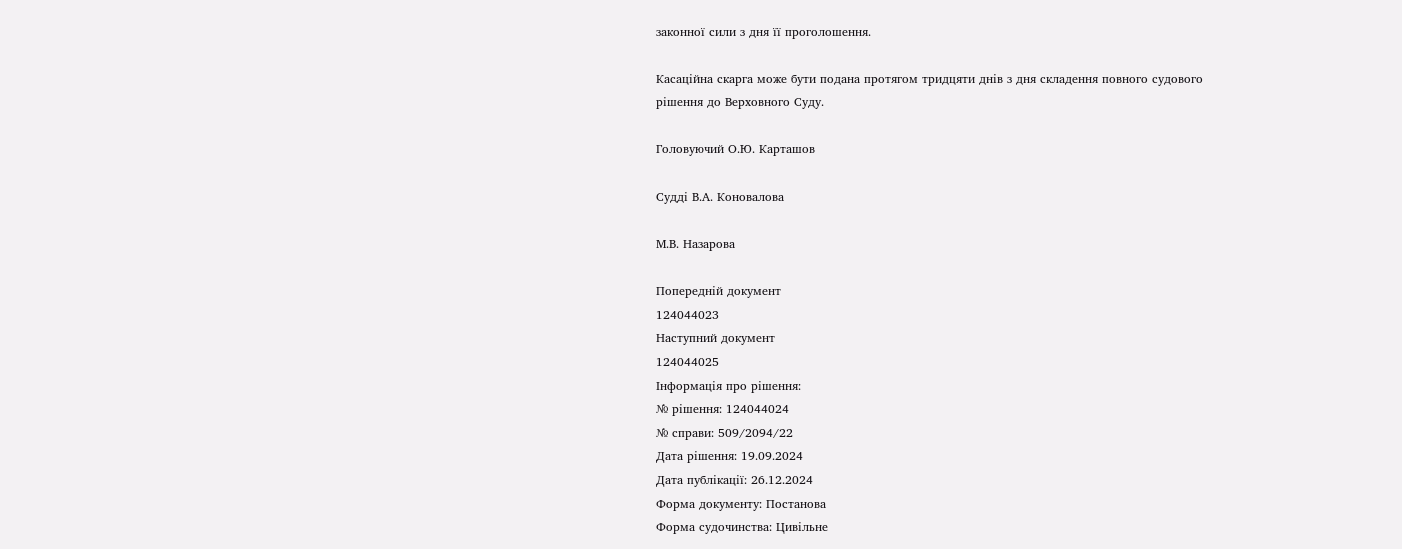законної сили з дня її проголошення.

Касаційна скарга може бути подана протягом тридцяти днів з дня складення повного судового рішення до Верховного Суду.

Головуючий О.Ю. Карташов

Судді В.А. Коновалова

М.В. Назарова

Попередній документ
124044023
Наступний документ
124044025
Інформація про рішення:
№ рішення: 124044024
№ справи: 509/2094/22
Дата рішення: 19.09.2024
Дата публікації: 26.12.2024
Форма документу: Постанова
Форма судочинства: Цивільне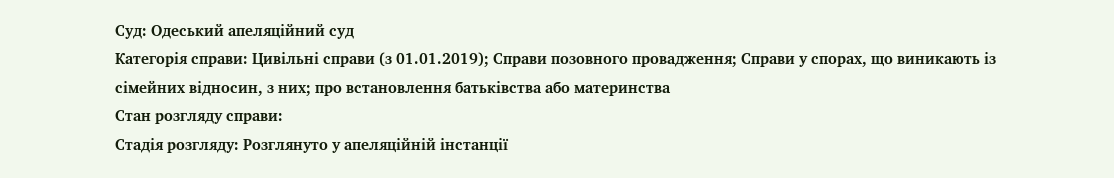Суд: Одеський апеляційний суд
Категорія справи: Цивільні справи (з 01.01.2019); Справи позовного провадження; Справи у спорах, що виникають із сімейних відносин, з них; про встановлення батьківства або материнства
Стан розгляду справи:
Стадія розгляду: Розглянуто у апеляційній інстанції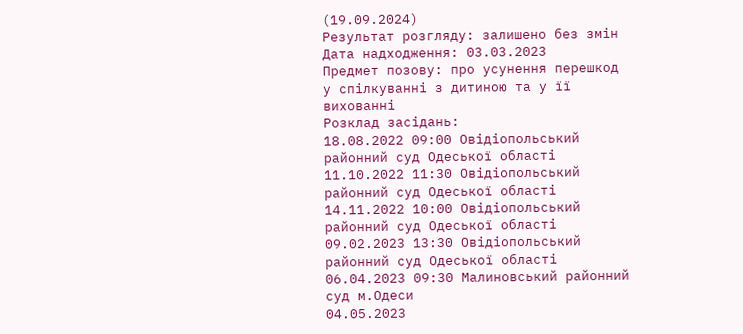(19.09.2024)
Результат розгляду: залишено без змін
Дата надходження: 03.03.2023
Предмет позову: про усунення перешкод у спілкуванні з дитиною та у її вихованні
Розклад засідань:
18.08.2022 09:00 Овідіопольський районний суд Одеської області
11.10.2022 11:30 Овідіопольський районний суд Одеської області
14.11.2022 10:00 Овідіопольський районний суд Одеської області
09.02.2023 13:30 Овідіопольський районний суд Одеської області
06.04.2023 09:30 Малиновський районний суд м.Одеси
04.05.2023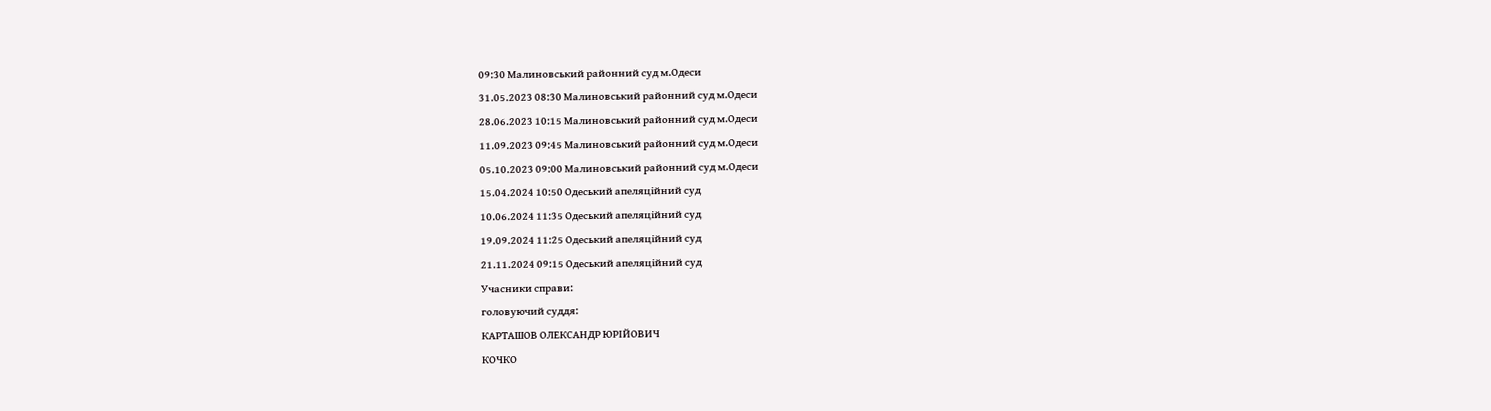09:30 Малиновський районний суд м.Одеси
31.05.2023 08:30 Малиновський районний суд м.Одеси
28.06.2023 10:15 Малиновський районний суд м.Одеси
11.09.2023 09:45 Малиновський районний суд м.Одеси
05.10.2023 09:00 Малиновський районний суд м.Одеси
15.04.2024 10:50 Одеський апеляційний суд
10.06.2024 11:35 Одеський апеляційний суд
19.09.2024 11:25 Одеський апеляційний суд
21.11.2024 09:15 Одеський апеляційний суд
Учасники справи:
головуючий суддя:
КАРТАШОВ ОЛЕКСАНДР ЮРІЙОВИЧ
КОЧКО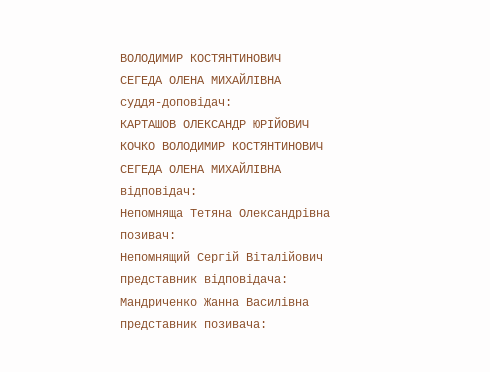ВОЛОДИМИР КОСТЯНТИНОВИЧ
СЕГЕДА ОЛЕНА МИХАЙЛІВНА
суддя-доповідач:
КАРТАШОВ ОЛЕКСАНДР ЮРІЙОВИЧ
КОЧКО ВОЛОДИМИР КОСТЯНТИНОВИЧ
СЕГЕДА ОЛЕНА МИХАЙЛІВНА
відповідач:
Непомняща Тетяна Олександрівна
позивач:
Непомнящий Сергій Віталійович
представник відповідача:
Мандриченко Жанна Василівна
представник позивача: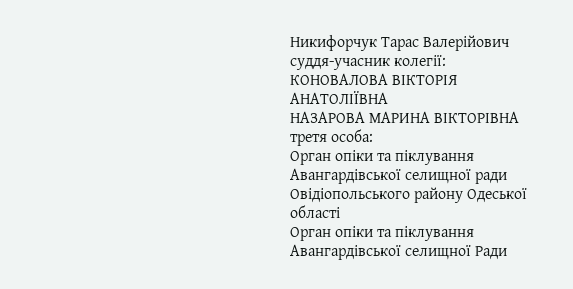Никифорчук Тарас Валерійович
суддя-учасник колегії:
КОНОВАЛОВА ВІКТОРІЯ АНАТОЛІЇВНА
НАЗАРОВА МАРИНА ВІКТОРІВНА
третя особа:
Орган опіки та піклування Авангардівської селищної ради Овідіопольського району Одеської області
Орган опіки та піклування Авангардівської селищної Ради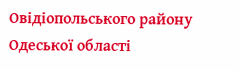Овідіопольського району Одеської області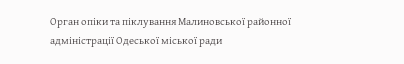Орган опіки та піклування Малиновської районної адміністрації Одеської міської ради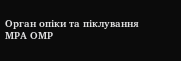Орган опіки та піклування МРА ОМР